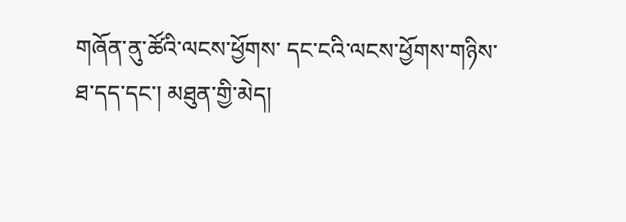གཞོན་ནུ་ཚོའི་ལངས་ཕྱོགས་ དང་ངའི་ལངས་ཕྱོགས་གཉིས་ཐ་དད་དང་། མཐུན་གྱི་མེད།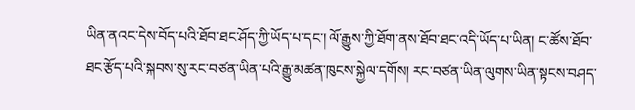ཡིན་ནའང་དེས་བོད་པའི་ཐོབ་ཐང་ཤོད་ཀྱི་ཡོད་པ་དང་། ལོ་རྒྱུས་ཀྱི་ཐོག་ནས་ཐོབ་ཐང་འདི་ཡོད་པ་ཡིན། ང་ཚོས་ཐོབ་ཐང་རྩོད་པའི་སྐབས་སུ་རང་བཙན་ཡིན་པའི་རྒྱུ་མཚན་ཁུངས་སྐྱེལ་དགོས། རང་བཙན་ཡིན་ལུགས་ཡིན་སྟངས་བཤད་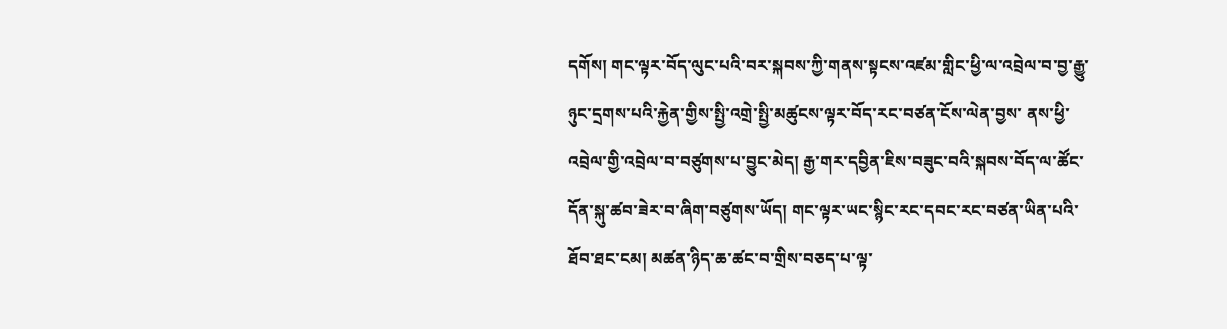དགོས། གང་ལྟར་བོད་ལུང་པའི་བར་སྐབས་ཀྱི་གནས་སྟངས་འཛམ་གླིང་ཕྱི་ལ་འབྲེལ་བ་བྱ་རྒྱུ་ ཉུང་དྲགས་པའི་རྐྱེན་གྱིས་སྤྱི་འགྲེ་སྤྱི་མཚུངས་ལྟར་བོད་རང་བཙན་ངོས་ལེན་བྱས་ ནས་ཕྱི་འབྲེལ་གྱི་འབྲེལ་བ་བཙུགས་པ་བྱུང་མེད། རྒྱ་གར་དབྱིན་ཇིས་བཟུང་བའི་སྐབས་བོད་ལ་ཚོང་དོན་སྐུ་ཚབ་ཟེར་བ་ཞིག་བཙུགས་ཡོད། གང་ལྟར་ཡང་སྙིང་རང་དབང་རང་བཙན་ཡིན་པའི་ཐོབ་ཐང་ངམ། མཚན་ཉིད་ཆ་ཚང་བ་གྲིས་བཅད་པ་ལྟ་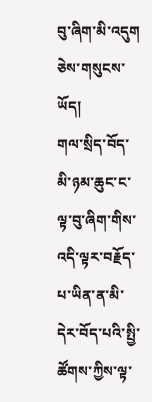བུ་ཞིག་མི་འདུག
ཅེས་གསུངས་ཡོད།
གལ་སྲིད་བོད་མི་ཉམ་ཆུང་ང་ལྟ་བུ་ཞིག་གིས་འདི་ལྟར་བརྗོད་པ་ཡིན་ན་མི་དེར་བོད་པའི་སྤྱི་ཚོགས་ཀྱིས་ལྟ་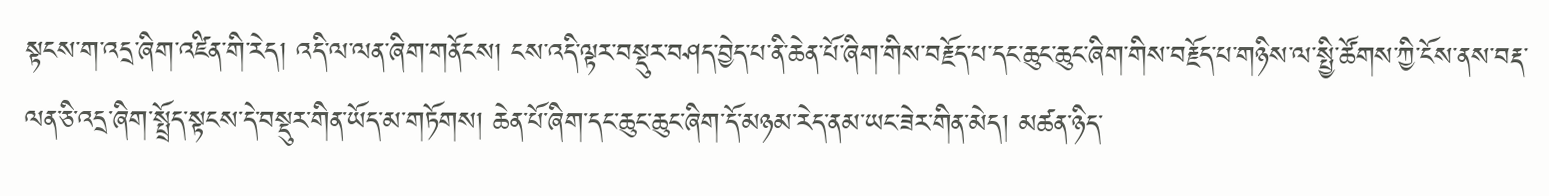སྟངས་ག་འདྲ་ཞིག་འཛིན་གི་རེད། འདི་ལ་ལན་ཞིག་གནོངས། ངས་འདི་ལྟར་བསྡུར་བཤད་བྱེད་པ་ནི་ཆེན་པོ་ཞིག་གིས་བརྗོད་པ་དང་ཆུང་ཆུང་ཞིག་གིས་བརྗོད་པ་གཉིས་ལ་སྤྱི་ཚོགས་ཀྱི་ངོས་ནས་བརྡ་ལན་ཅི་འདྲ་ཞིག་སྤྲོད་སྟངས་དེ་བསྡུར་གིན་ཡོད་མ་གཏོགས། ཆེན་པོ་ཞིག་དང་ཆུང་ཆུང་ཞིག་དོ་མཉམ་རེད་ནམ་ཡང་ཟེར་གིན་མེད། མཚན་ཉིད་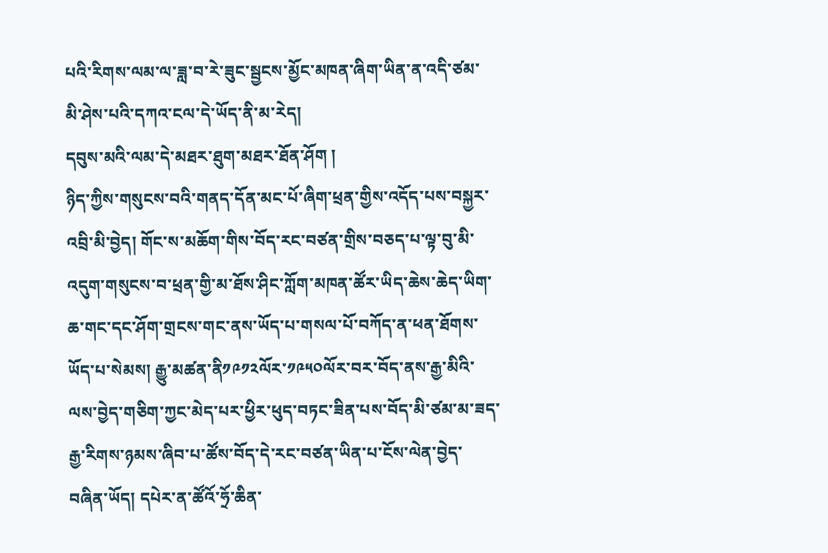པའི་རིགས་ལམ་ལ་ཟླ་བ་རེ་ཟུང་སྦྱངས་མྱོང་མཁན་ཞིག་ཡིན་ན་འདི་ཙམ་མི་ཤེས་པའི་དཀའ་ངལ་དེ་ཡོད་ནི་མ་རེད།
དབུས་མའི་ལམ་དེ་མཐར་ཐུག་མཐར་ཐོན་ཤོག །
ཉིད་ཀྱིས་གསུངས་བའི་གནད་དོན་མང་པོ་ཞིག་ཕྲན་གྱིས་འདོད་པས་བསྐྱར་འབྲི་མི་བྱེད། གོང་ས་མཆོག་གིས་བོད་རང་བཙན་གྲིས་བཅད་པ་ལྟ་བུ་མི་འདུག་གསུངས་བ་ཕྲན་གྱི་མ་ཐོས་ཤིང་ཀློག་མཁན་ཚོར་ཡིད་ཆེས་ཆེད་ཡིག་ཆ་གང་དང་ཤོག་གྲངས་གང་ནས་ཡོད་པ་གསལ་པོ་བཀོད་ན་ཕན་ཐོགས་ཡོད་པ་སེམས། རྒྱུ་མཚན་ནི༡༩༡༢ལོར་༡༩༥༠ལོར་བར་བོད་ནས་རྒྱ་མིའི་ལས་བྱེད་གཅིག་ཀྱང་མེད་པར་ཕྱིར་ཕུད་བཏང་ཟིན་པས་བོད་མི་ཙམ་མ་ཟད་རྒྱ་རིགས་ཉམས་ཞིབ་པ་ཚོས་བོད་དེ་རང་བཙན་ཡིན་པ་ངོས་ལེན་བྱེད་བཞིན་ཡོད། དཔེར་ན་ཚོའོ་ཧྲོ་ཆིན་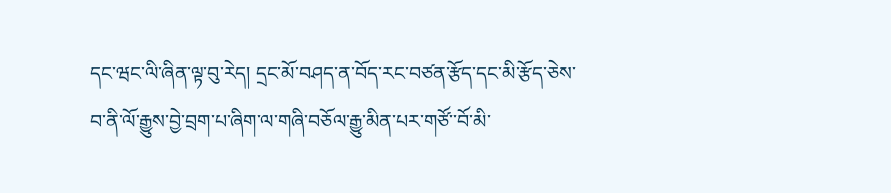དང་ཝང་ལི་ཞིན་ལྟ་བུ་རེད། དྲང་མོ་བཤད་ན་བོད་རང་བཙན་རྩོད་དང་མི་རྩོད་ཅེས་བ་ནི་ལོ་རྒྱུས་བྱེ་བྲག་པ་ཞིག་ལ་གཞི་བཅོལ་རྒྱུ་མིན་པར་གཙོ་་བོ་མི་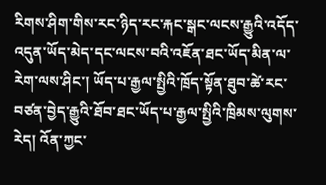རིགས་ཤིག་གིས་རང་ཉིད་རང་རྐང་སྒང་ལངས་རྒྱུའི་འདོད་འདུན་ཡོད་མེད་དང་ལངས་བའི་འཇོན་ཐང་ཡོད་མིན་ལ་རེག་ལས་ཤིང་། ཡོད་པ་རྒྱལ་སྤྱིའི་ཁྲོད་སྟོན་ཐུབ་ཚེ་རང་བཙན་བྱེད་རྒྱུའི་ཐོབ་ཐང་ཡོད་པ་རྒྱལ་སྤྱིའི་ཁྲིམས་ལུགས་རེད། འོན་ཀྱང་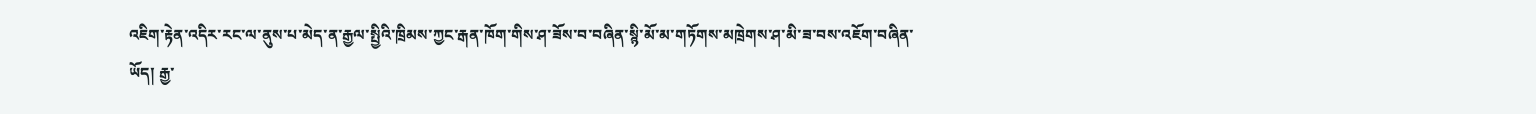འཇིག་རྟེན་འདིར་རང་ལ་ནུས་པ་མེད་ན་རྒྱལ་སྤྱིའི་ཁྲིམས་ཀྱང་རྒན་ཁོག་གིས་ཤ་ཟོས་བ་བཞིན་སྙི་མོ་མ་གཏོགས་མཁྲེགས་ཤ་མི་ཟ་བས་འཇོག་བཞིན་ཡོད། རྒྱ་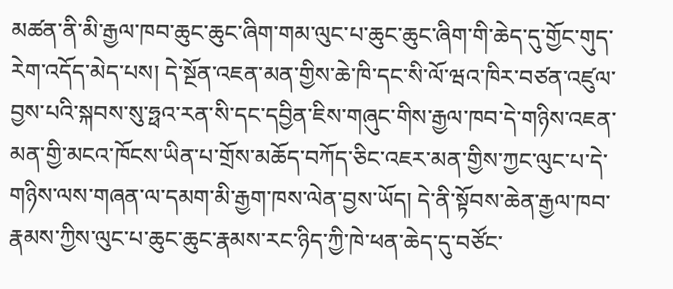མཚན་ནི་མི་རྒྱལ་ཁབ་ཆུང་ཆུང་ཞིག་གམ་ལུང་པ་ཆུང་ཆུང་ཞིག་གི་ཆེད་དུ་གྱོང་གུད་རེག་འདོད་མེད་པས། དེ་སྔོན་འཇན་མན་གྱིས་ཆེ་ཁི་དང་སི་ལོ་ཝའ་ཁིར་བཙན་འཛུལ་བྱས་པའི་སྐབས་སུ་ཧྥའ་རན་སི་དང་དབྱིན་ཇིས་གཞུང་གིས་རྒྱལ་ཁབ་དེ་གཉིས་འཇན་མན་གྱི་མངའ་ཁོངས་ཡིན་པ་གྲོས་མཆོད་བཀོད་ཅིང་འཇར་མན་གྱིས་ཀྱང་ལུང་པ་དེ་གཉིས་ལས་གཞན་ལ་དམག་མི་རྒྱག་ཁས་ལེན་བྱས་ཡོད། དེ་ནི་སྟོབས་ཆེན་རྒྱལ་ཁབ་རྣམས་ཀྱིས་ལུང་པ་ཆུང་ཆུང་རྣམས་རང་ཉིད་ཀྱི་ཁེ་ཕན་ཆེད་དུ་བཙོང་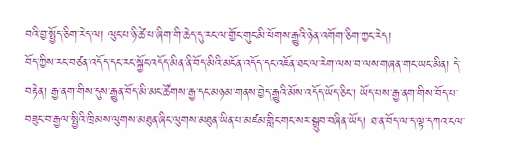བའི་བྱ་སྤྱོད་ཅིག་རེད་ལ། ལུང་པ་ཉི་ཚེ་པ་ཞིག་གི་ཆེད་དུ་རང་ལ་གྱོང་གུང་མི་ཕོགས་རྒྱུའི་ཉེན་འགོག་ཅིག་ཀྱང་རེད།
བོད་ཀྱིས་རང་བཙན་འདོད་དང་རང་སྐྱོང་འདོད་མིན་ནི་བོད་མིའི་མངོན་འདོད་དང་འཇོན་ཐང་ལ་རེག་ལས་བ་ལས་གཞན་གང་ཡང་མིན། དེ་བརྟེན། རྒྱ་ནག་གིས་དུས་རྒྱུན་བོད་མི་མང་ཚོགས་རྒྱ་དང་མཉམ་གནས་བྱེད་རྒྱུའི་མོས་འདོད་ཡོད་ཅིང་། ཡོད་པས་རྒྱ་ནག་གིས་བོད་པ་བཟུང་བ་རྒྱལ་སྤྱིའི་ཁྲིམས་ལུགས་མཐུན་ཞིང་ལུགས་མཐུན་ཡིན་པ་མཛམ་གླིང་གང་སར་སྒྲུབ་བཞིན་ཡོད། ཐ་ན་བོད་ལ་ད་ལྟ་དཀའ་ངལ་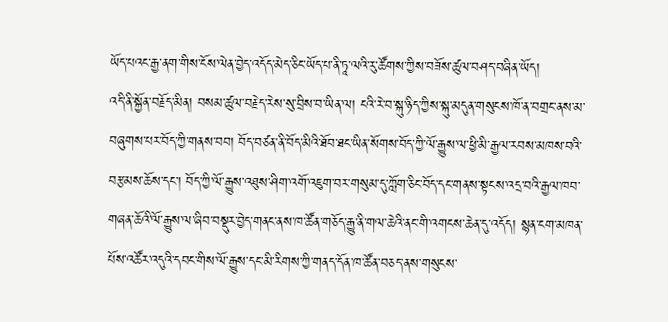ཡོད་པའང་རྒྱ་ནག་གིས་ངོས་ལེན་བྱེད་འདོད་མེད་ཅིང་ཡོད་པ་ནི་ཏཱ་ལའི་རུ་ཚོགས་ཀྱིས་བཟོས་ཚུལ་བཤད་བཞིན་ཡོད།
འདི་ནི་སྐྱོན་བརྗོད་མིན། བསམ་ཚུལ་བརྗེད་རེས་སུ་བྲིས་བ་ཡིན་ལ། ངའི་རེ་བ་སྐུ་ཉིད་ཀྱིས་སྐུ་མདུན་གསུངས་ཁོ་ན་བགྲང་ནས་མ་བཞུགས་པར་བོད་ཀྱི་གནས་བབ། བོད་བཙན་ནི་བོད་མིའི་ཐོབ་ཐང་ཡིན་སོགས་བོད་ཀྱི་ལོ་རྒྱུས་ལ་ཕྱི་མི་རྒྱལ་རབས་མཁས་བའི་བརྩམས་ཆོས་དང་། བོད་ཀྱི་ལོ་རྒྱུས་འཐུས་ཤིག་འགོ་འཇུག་བར་གསུམ་དུ་ཀློག་ཅིང་བོད་དང་གནས་སྟངས་འདྲ་བའི་རྒྱལ་ཁབ་གཞན་ཆོའི་ལོ་རྒྱུས་ལ་ཞིབ་བསྡུར་བྱེད་གནང་ནས་ཁ་ཚོན་གཅོད་རྒྱུ་ནི་གལ་ཆེའི་ནང་གི་འགངས་ཆེན་དུ་འདོད། སྙན་ངག་མཁན་པོས་འཚོར་འདུའི་དབང་གིས་ལོ་རྒྱུས་དང་མི་རིགས་ཀྱི་གནད་དོན་ཁ་ཚོན་བཅད་ནས་གསུངས་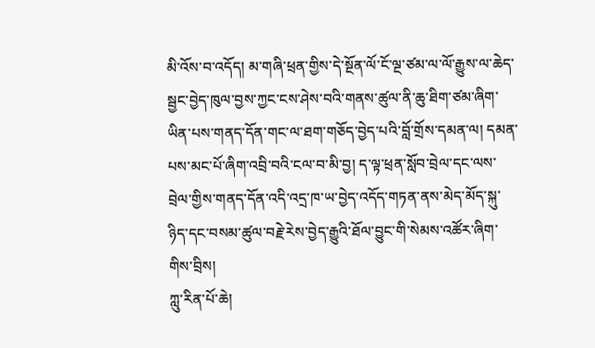མི་འོས་བ་འདོད། མ་གཞི་ཕྲན་གྱིས་དེ་སྔོན་ལོ་ངོ་ལྔ་ཙམ་ལ་ལོ་རྒྱུས་ལ་ཆེད་སྦྱང་བྱེད་ཁུལ་བྱས་ཀྱང་ངས་ཤེས་བའི་གནས་ཚུལ་ནི་ཆུ་ཐིག་ཙམ་ཞིག་ཡིན་པས་གནད་དོན་གང་ལ་ཐག་གཅོད་བྱེད་པའི་བློ་གྲོས་དམན་ལ། དམན་པས་མང་པོ་ཞིག་འབྲི་བའི་ངལ་བ་མི་བྱ། ད་ལྟ་ཕྲན་སློབ་བྲེལ་དང་ལས་བྲེལ་གྱིས་གནད་དོན་འདི་འདྲ་ཁ་ཡ་བྱེད་འདོད་གཏན་ནས་མེད་མོད་སྐུ་ཉིད་དང་བསམ་ཚུལ་བརྗེ་རེས་བྱེད་རྒྱུའི་ཐོལ་བྱུང་གི་སེམས་འཚོར་ཞིག་གིས་བྲིས།
ཀླུ་རིན་པོ་ཆེ།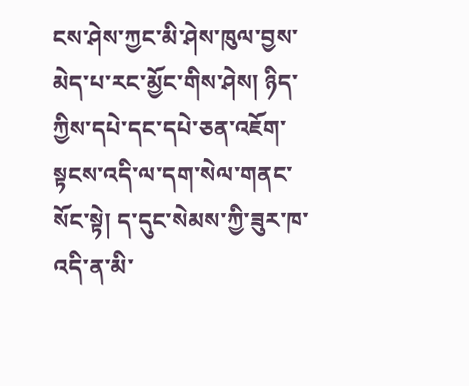ངས་ཤེས་ཀྱང་མི་ཤེས་ཁུལ་བྱས་མེད་པ་རང་མྱོང་གིས་ཤེས། ཉིད་ཀྱིས་དཔེ་དང་དཔེ་ཅན་འཇོག་སྟངས་འདི་ལ་དག་སེལ་གནང་སོང་སྟེ། ད་དུང་སེམས་ཀྱི་ཟུར་ཁ་འདི་ན་མི་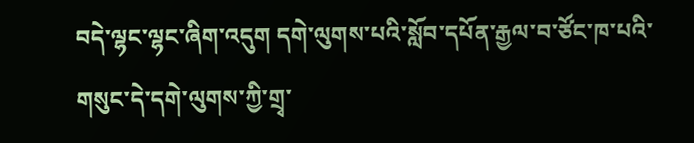བདེ་ལྷང་ལྷང་ཞིག་འདུག དགེ་ལུགས་པའི་སློབ་དཔོན་རྒྱལ་བ་ཙོང་ཁ་པའི་གསུང་དེ་དགེ་ལུགས་ཀྱི་གྲྭ་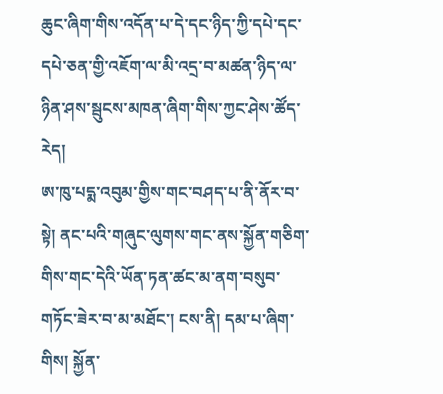ཆུང་ཞིག་གིས་འདོན་པ་དེ་དང་ཉིད་ཀྱི་དཔེ་དང་དཔེ་ཅན་གྱི་འཇོག་ལ་མི་འདྲ་བ་མཚན་ཉིད་ལ་ཉིན་ཤས་སྦུངས་མཁན་ཞིག་གིས་ཀྱང་ཤེས་ཚོད་རེད།
ཨ་ཁུ་པདྨ་འབུམ་གྱིས་གང་བཤད་པ་ནི་ནོར་བ་སྟེ། ནང་པའི་གཞུང་ལུགས་གང་ནས་སྐྱོན་གཅིག་གིས་གང་དེའི་ཡོན་ཏན་ཚང་མ་ནག་བསུབ་གཏོང་ཟེར་བ་མ་མཐོང་། ངས་ནི། དམ་པ་ཞིག་གིས། སྐྱོན་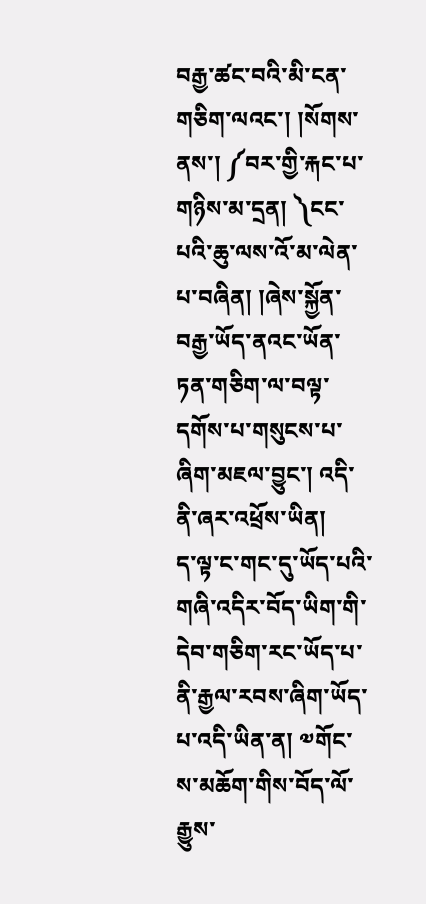བརྒྱ་ཚང་བའི་མི་ངན་གཅིག་ལའང་། །སོགས་ནས་། ༼བར་གྱི་རྐང་པ་གཉིས་མ་དྲན། ༽ངང་པའི་ཆུ་ལས་འོ་མ་ལེན་པ་བཞིན། །ཞེས་སྐྱོན་བརྒྱ་ཡོད་ནའང་ཡོན་ཏན་གཅིག་ལ་བལྟ་དགོས་པ་གསུངས་པ་ཞིག་མཇལ་བྱུང་། འདི་ནི་ཞར་འཕྲོས་ཡིན།
ད་ལྟ་ང་གང་དུ་ཡོད་པའི་གཞི་འདིར་བོད་ཡིག་གི་དེབ་གཅིག་རང་ཡོད་པ་ནི་རྒྱལ་རབས་ཞིག་ཡོད་པ་འདི་ཡིན་ན། ༧གོང་ས་མཆོག་གིས་བོད་ལོ་རྒྱུས་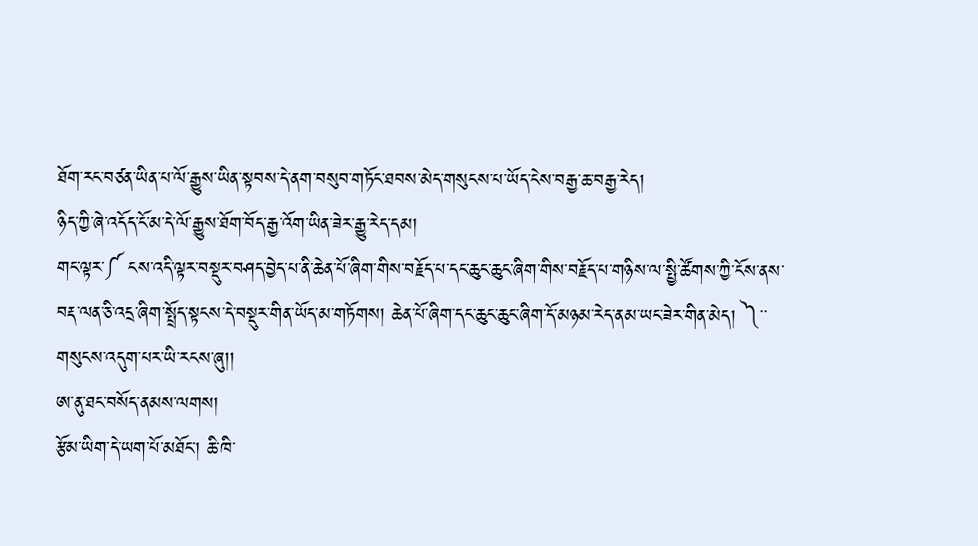ཐོག་རང་བཙན་ཡིན་པ་ལོ་རྒྱུས་ཡིན་སྟབས་དེ་ནག་བསུབ་གཏོང་ཐབས་མེད་གསུངས་པ་ཡོད་ངེས་བརྒྱ་ཆ་བརྒྱ་རེད།
ཉིད་ཀྱི་ཞེ་འདོད་ངོ་མ་དེ་ལོ་རྒྱུས་ཐོག་བོད་རྒྱ་འོག་ཡིན་ཟེར་རྒྱུ་རེད་དམ།
གང་ལྟར་༼ ངས་འདི་ལྟར་བསྡུར་བཤད་བྱེད་པ་ནི་ཆེན་པོ་ཞིག་གིས་བརྗོད་པ་དང་ཆུང་ཆུང་ཞིག་གིས་བརྗོད་པ་གཉིས་ལ་སྤྱི་ཚོགས་ཀྱི་ངོས་ནས་བརྡ་ལན་ཅི་འདྲ་ཞིག་སྤྲོད་སྟངས་དེ་བསྡུར་གིན་ཡོད་མ་གཏོགས། ཆེན་པོ་ཞིག་དང་ཆུང་ཆུང་ཞིག་དོ་མཉམ་རེད་ནམ་ཡང་ཟེར་གིན་མེད། ༽་་གསུངས་འདུག་པར་ཡི་རངས་ཞུ།།
ཨ་ནུ་ཐང་བསོད་ནམས་ལགས།
རྩོམ་ཡིག་དེ་ཡག་པོ་མཐོང་། ཆི་ཁི་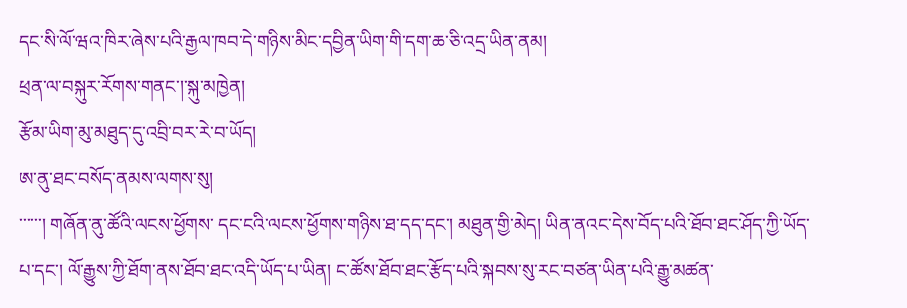དང་སི་ལོ་ཝའ་ཁིར་ཞེས་པའི་རྒྱལ་ཁབ་དེ་གཉིས་མིང་དབྱིན་ཡིག་གི་དག་ཆ་ཅི་འདྲ་ཡིན་ནམ།
ཕྲན་ལ་བསྐུར་རོགས་གནང་།་སྐུ་མཁྱེན།
རྩོམ་ཡིག་མུ་མཐུད་དུ་འབྲི་བར་རེ་བ་ཡོད།
ཨ་ནུ་ཐང་བསོད་ནམས་ལགས་སུ།
་་་་་་། གཞོན་ནུ་ཚོའི་ལངས་ཕྱོགས་ དང་ངའི་ལངས་ཕྱོགས་གཉིས་ཐ་དད་དང་། མཐུན་གྱི་མེད། ཡིན་ནའང་དེས་བོད་པའི་ཐོབ་ཐང་ཤོད་ཀྱི་ཡོད་པ་དང་། ལོ་རྒྱུས་ཀྱི་ཐོག་ནས་ཐོབ་ཐང་འདི་ཡོད་པ་ཡིན། ང་ཚོས་ཐོབ་ཐང་རྩོད་པའི་སྐབས་སུ་རང་བཙན་ཡིན་པའི་རྒྱུ་མཚན་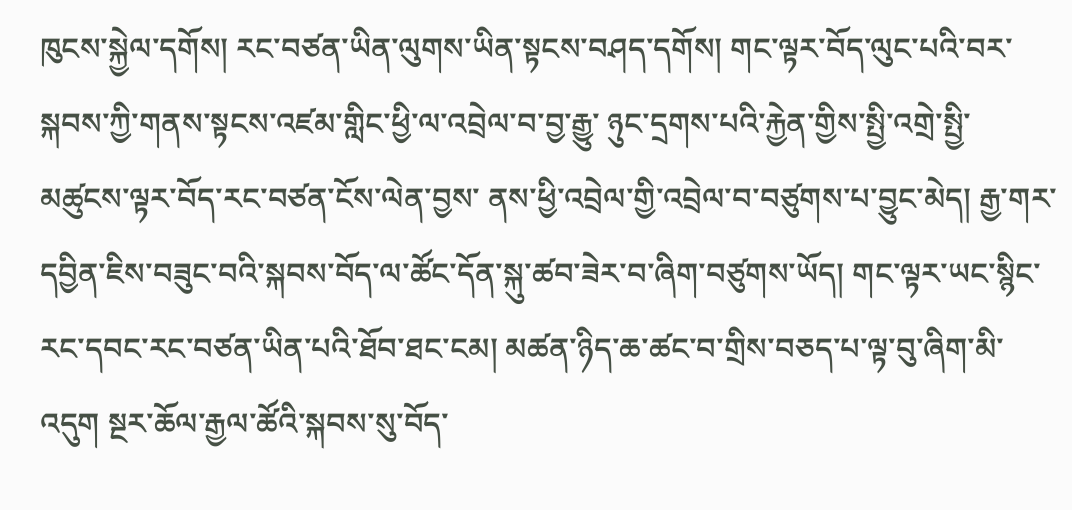ཁུངས་སྐྱེལ་དགོས། རང་བཙན་ཡིན་ལུགས་ཡིན་སྟངས་བཤད་དགོས། གང་ལྟར་བོད་ལུང་པའི་བར་སྐབས་ཀྱི་གནས་སྟངས་འཛམ་གླིང་ཕྱི་ལ་འབྲེལ་བ་བྱ་རྒྱུ་ ཉུང་དྲགས་པའི་རྐྱེན་གྱིས་སྤྱི་འགྲེ་སྤྱི་མཚུངས་ལྟར་བོད་རང་བཙན་ངོས་ལེན་བྱས་ ནས་ཕྱི་འབྲེལ་གྱི་འབྲེལ་བ་བཙུགས་པ་བྱུང་མེད། རྒྱ་གར་དབྱིན་ཇིས་བཟུང་བའི་སྐབས་བོད་ལ་ཚོང་དོན་སྐུ་ཚབ་ཟེར་བ་ཞིག་བཙུགས་ཡོད། གང་ལྟར་ཡང་སྙིང་རང་དབང་རང་བཙན་ཡིན་པའི་ཐོབ་ཐང་ངམ། མཚན་ཉིད་ཆ་ཚང་བ་གྲིས་བཅད་པ་ལྟ་བུ་ཞིག་མི་འདུག སྔར་ཆོལ་རྒྱལ་ཚོའི་སྐབས་སུ་བོད་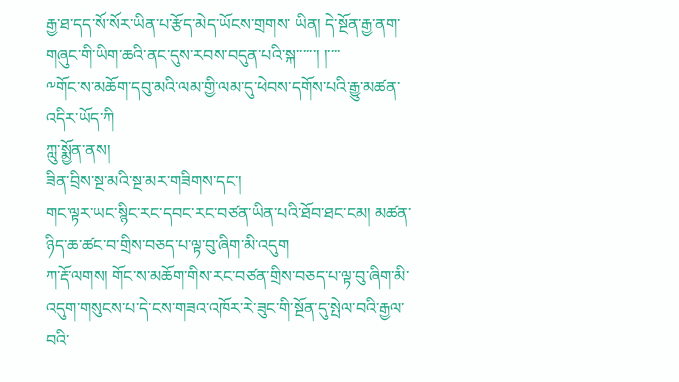རྒྱ་ཐ་དད་སོ་སོར་ཡིན་པ་རྩོད་མེད་ཡོངས་གྲགས་ ཡིན། དེ་སྔོན་རྒྱ་ནག་གཞུང་གི་ཡིག་ཆའི་ནང་དུས་རབས་བདུན་པའི་སྐ་་་་་་། །་་་་
༸གོང་ས་མཆོག་དབུ་མའི་ལམ་གྱི་ལམ་དུ་ཕེབས་དགོས་པའི་རྒྱུ་མཚན་འདིར་ཡོད་ཀི
ཀླུ་སྨྱོན་ནས།
ཟིན་བྲིས་སྔ་མའི་སྔ་མར་གཟིགས་དང་།
གང་ལྟར་ཡང་སྙིང་རང་དབང་རང་བཙན་ཡིན་པའི་ཐོབ་ཐང་ངམ། མཚན་ཉིད་ཆ་ཚང་བ་གྲིས་བཅད་པ་ལྟ་བུ་ཞིག་མི་འདུག
ཀ་རྡོ་ལགས། གོང་ས་མཆོག་གིས་རང་བཙན་གྲིས་བཅད་པ་ལྟ་བུ་ཞིག་མི་འདུག་གསུངས་པ་དེ་ངས་གཟའ་འཁོར་རེ་ཟུང་གི་སྔོན་དུ་སྤེལ་བའི་རྒྱལ་བའི་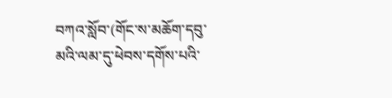བཀའ་སློབ་(གོང་ས་མཆོག་དབུ་མའི་ལམ་དུ་ཕེབས་དགོས་པའི་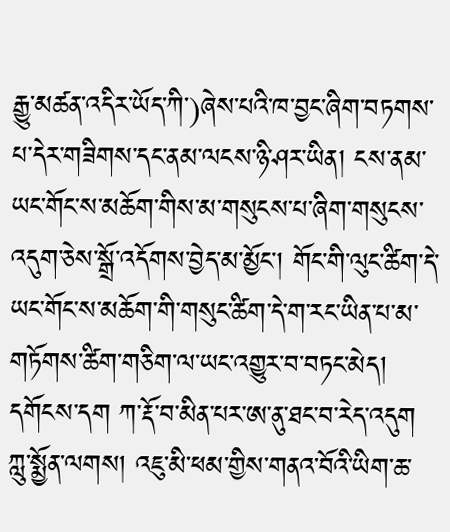རྒྱུ་མཚན་འདིར་ཡོད་ཀི་)ཞེས་པའི་ཁ་བྱང་ཞིག་བཏགས་པ་དེར་གཟིགས་དང་ནམ་ལངས་ཉི་ཤར་ཡིན། ངས་ནམ་ཡང་གོང་ས་མཆོག་གིས་མ་གསུངས་པ་ཞིག་གསུངས་འདུག་ཅེས་སྒྲོ་འདོགས་བྱེད་མ་མྱོང་། གོང་གི་ལུང་ཚིག་དེ་ཡང་གོང་ས་མཆོག་གི་གསུང་ཚིག་དེ་ག་རང་ཡིན་པ་མ་གཏོགས་ཚིག་གཅིག་ལ་ཡང་འགྱུར་བ་བཏང་མེད།
དགོངས་དག ཀ་རྡོ་བ་མིན་པར་ཨ་ནུ་ཐང་བ་རེད་འདུག
ཀླུ་སྨྱོན་ལགས། འཇུ་མི་ཕམ་གྱིས་གནའ་བོའི་ཡིག་ཆ་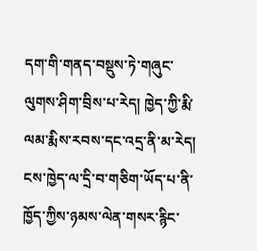དག་གི་གནད་བསྡུས་ཏེ་གཞུང་ལུགས་ཤིག་བྲིས་པ་རེད། ཁྱེད་ཀྱི་རྨི་ལམ་རྨིས་རབས་དང་འདྲ་ནི་མ་རེད། ངས་ཁྱེད་ལ་དྲི་བ་གཅིག་ཡོད་པ་ནི་ཁྱོད་ཀྱིས་ཉམས་ལེན་གསར་རྙིང་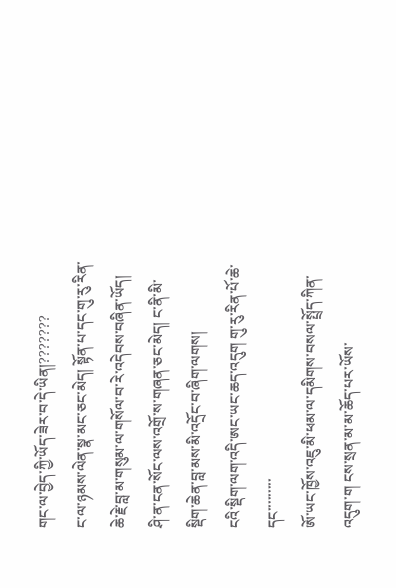གང་ལ་བྱེད་ཀྱི་ཡོད་ཟེར་བ་དེ་ཡིན།???????
ང་ལ་ཉམས་ལེན་སྣ་མང་ཅང་མེད། སྟོན་པ་དང་གུ་རུ་རིན་ཆེ་རྗེ་བླ་མ་གསུམ་ལ་གསོལ་བ་རེ་འདེབས་བཞིན་ཡོད། ཤི་ན་ངན་སོང་ལས་འགྲོ་ས་གཞན་ཅང་མེད། ང་ནི་མི་སྡིག་ཆེན་བླ་མས་མི་འདྲོང་བ་ཞིག་ལགས།
ངའི་སྡིག་ལག་འདི་ཨང་ཡང་ཆད་འདུག གུ་རུ་རིན་པོ་ཆེ་དང་་་་་་་་་
ཨོ་ཡང་ཁྱོས་འཇུ་མི་ཕམ་ལ་དམིགས་བསལ་སྤྲོད་ཀིན་འདུག་ག ངས་སྲན་མ་མ་ཆོད་པར་ཡོས་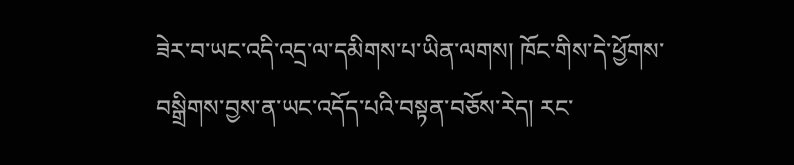ཟེར་བ་ཡང་འདི་འདྲ་ལ་དམིགས་པ་ཡིན་ལགས། ཁོང་གིས་དེ་ཕྱོགས་བསྒྲིགས་བྱས་ན་ཡང་འདོད་པའི་བསྟན་བཅོས་རེད། རང་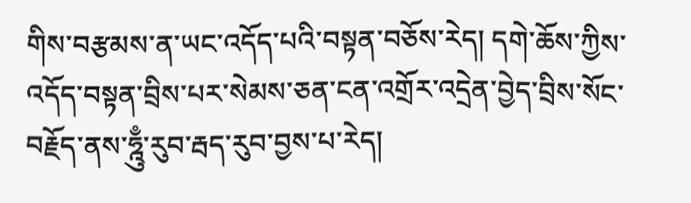གིས་བརྩམས་ན་ཡང་འདོད་པའི་བསྟན་བཅོས་རེད། དགེ་ཆོས་ཀྱིས་འདོད་བསྟན་བྲིས་པར་སེམས་ཅན་ངན་འགྲོར་འདྲེན་བྱེད་བྲིས་སོང་བརྗོད་ནས་ཧྰུྃ་རུབ་རྦད་རུབ་བྱས་པ་རེད།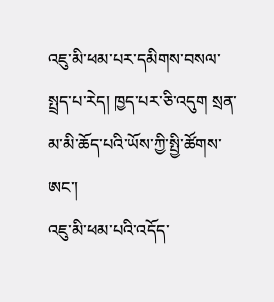འཇུ་མི་ཕམ་པར་དམིགས་བསལ་སྤྲད་པ་རེད། ཁྱད་པར་ཅི་འདུག སྲན་མ་མི་ཆོད་པའི་ཡོས་ཀྱི་སྤྱི་ཚོགས་ཨང་།
འཇུ་མི་ཕམ་པའི་འདོད་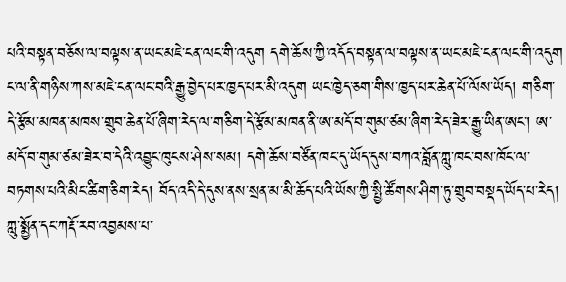པའི་བསྟན་བཅོས་ལ་བལྟས་ན་ཡང་མཇེ་ངན་ལང་གི་འདུག དགེ་ཆོས་ཀྱི་འདོད་བསྟན་ལ་བལྟས་ན་ཡང་མཇེ་ངན་ལང་གི་འདུག ང་ལ་ནི་གཉིས་ཀས་མཇེ་ངན་ལང་བའི་རྒྱུ་བྱེད་པར་ཁྱད་པར་མི་འདུག ཡང་ཁྱེད་ཅག་གིས་ཁྱད་པར་ཆེན་པོ་ལོས་ཡོད། གཅིག་དེ་རྩོམ་མཁན་མཁས་གྲུབ་ཆེན་པོ་ཞིག་རེད་ལ་གཅིག་དེ་རྩོམ་མཁན་ནི་ཨ་མདོ་བ་གུམ་ཙམ་ཞིག་རེད་ཟེར་རྒྱུ་ཡིན་ཨང་། ཨ་མདོ་བ་གུམ་ཙམ་ཟེར་བ་དེའི་འབྱུང་ཁུངས་ཤེས་སམ། དགེ་ཆོས་བཙོན་ཁང་དུ་ཡོད་དུས་བཀའ་བློན་ཀླུ་ཁང་བས་ཁོང་ལ་བཏགས་པའི་མིང་ཚིག་ཅིག་རེད། བོད་འདི་དེ་དུས་ནས་སྲན་མ་མི་ཆོད་པའི་ཡོས་ཀྱི་སྤྱི་ཚོགས་ཤིག་ཏུ་གྲུབ་བསྡད་ཡོད་པ་རེད།
ཀླུ་སྨྱོན་དང་ཀརྡོ་རབ་འབྱམས་པ་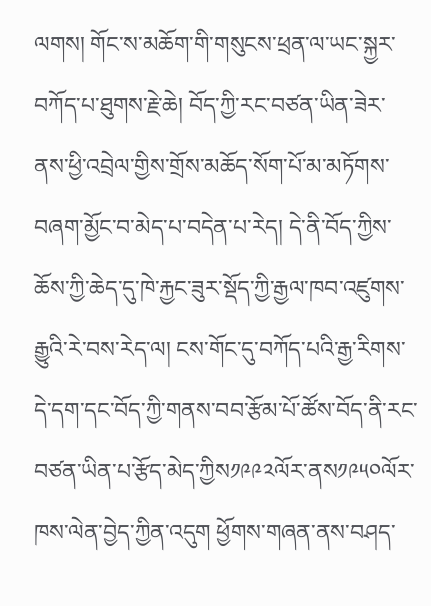ལགས། གོང་ས་མཆོག་གི་གསུངས་ཕྲན་ལ་ཡང་སྐྱར་བཀོད་པ་ཐུགས་རྗེ་ཆེ། བོད་ཀྱི་རང་བཙན་ཡིན་ཟེར་ནས་ཕྱི་འབྲེལ་གྱིས་གྲོས་མཆོད་སོག་པོ་མ་མཏོགས་བཞག་མྱོང་བ་མེད་པ་བདེན་པ་རེད། དེ་ནི་བོད་ཀྱིས་ཆོས་ཀྱི་ཆེད་དུ་ཁེ་རྐྱང་ཟུར་སྡོད་ཀྱི་རྒྱལ་ཁབ་འཛུགས་རྒྱུའི་རེ་བས་རེད་ལ། ངས་གོང་དུ་བཀོད་པའི་རྒྱ་རིགས་དེ་དག་དང་བོད་ཀྱི་གནས་བབ་རྩོམ་པོ་ཚོས་བོད་ནི་རང་བཙན་ཡིན་པ་རྩོད་མེད་ཀྱིས༡༩༩༢ལོར་ནས༡༩༥༠ལོར་ཁས་ལེན་བྱེད་ཀྱིན་འདུག ཕྱོགས་གཞན་ནས་བཤད་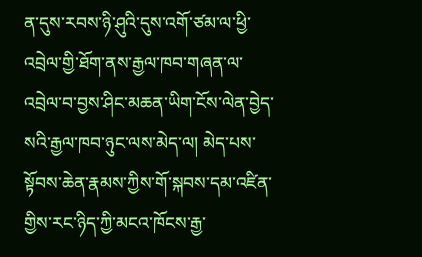ན་དུས་རབས་ཉི་ཤུའི་དུས་འགོ་ཙམ་ལ་ཕྱི་འབྲེལ་གྱི་ཐོག་ནས་རྒྱལ་ཁབ་གཞན་ལ་འབྲེལ་བ་བྱས་ཤིང་མཆན་ཡིག་ངོས་ལེན་བྱེད་སའི་རྒྱལ་ཁབ་ཉུང་ལས་མེད་ལ། མེད་པས་སྟོབས་ཆེན་རྣམས་ཀྱིས་གོ་སྐབས་དམ་འཛིན་གྱིས་རང་ཉིད་ཀྱི་མངའ་ཁོངས་རྒྱ་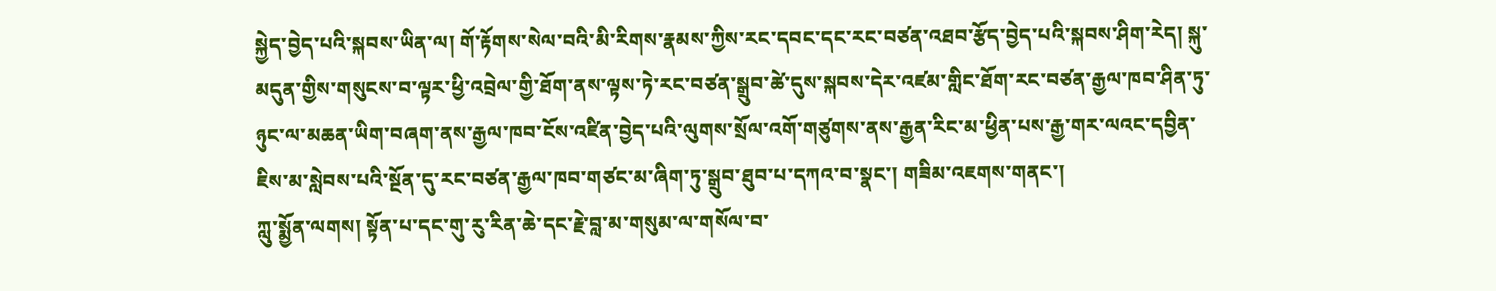སྐྱེད་བྱེད་པའི་སྐབས་ཡིན་ལ། གོ་རྟོགས་སེལ་བའི་མི་རིགས་རྣམས་ཀྱིས་རང་དབང་དང་རང་བཙན་འཐབ་རྩོད་བྱེད་པའི་སྐབས་ཤིག་རེད། སྐུ་མདུན་གྱིས་གསུངས་བ་ལྟར་ཕྱི་འབྲེལ་གྱི་ཐོག་ནས་ལྟས་ཏེ་རང་བཙན་སྒྲུབ་ཚེ་དུས་སྐབས་དེར་འཛམ་གླིང་ཐོག་རང་བཙན་རྒྱལ་ཁབ་ཤིན་ཏུ་ཉུང་ལ་མཆན་ཡིག་བཞག་ནས་རྒྱལ་ཁབ་ངོས་འཛིན་བྱེད་པའི་ལུགས་སྲོལ་འགོ་གཙུགས་ནས་རྒྱན་རིང་མ་ཕྱིན་པས་རྒྱ་གར་ལའང་དབྱིན་ཇིས་མ་སླེབས་པའི་སྔོན་དུ་རང་བཙན་རྒྱལ་ཁབ་གཙང་མ་ཞིག་ཏུ་སྒྲུབ་ཐུབ་པ་དཀའ་བ་སྣང་། གཟིམ་འཇགས་གནང་།
ཀླུ་སྨྱོན་ལགས། སྟོན་པ་དང་གུ་རུ་རིན་ཆེ་དང་རྗེ་བླ་མ་གསུམ་ལ་གསོལ་བ་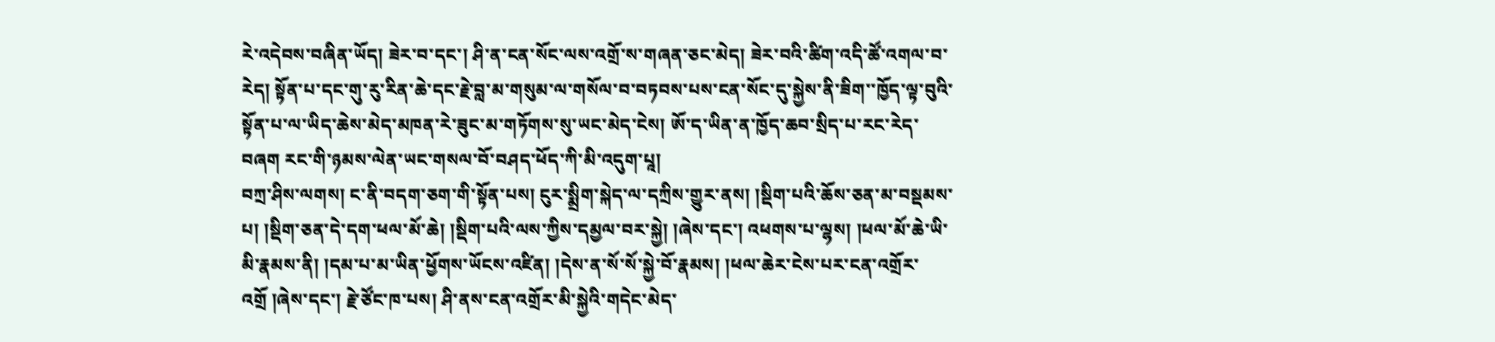རེ་འདེབས་བཞིན་ཡོད། ཟེར་བ་དང་། ཤི་ན་ངན་སོང་ལས་འགྲོ་ས་གཞན་ཅང་མེད། ཟེར་བའི་ཚིག་འདི་ཚོ་འགལ་བ་རེད། སྟོན་པ་དང་གུ་རུ་རིན་ཆེ་དང་རྗེ་བླ་མ་གསུམ་ལ་གསོལ་བ་བཏབས་པས་ངན་སོང་དུ་སྐྱེས་ནི་ཟིག་་ཁྱོད་ལྟ་བུའི་སྟོན་པ་ལ་ཡིད་ཆེས་མེད་མཁན་རེ་ཟུང་མ་གཏོགས་སུ་ཡང་མེད་ངེས། ཨོ་ད་ཡིན་ན་ཁྱོད་ཆབ་སྲིད་པ་རང་རེད་བཞག རང་གི་ཉམས་ལེན་ཡང་གསལ་བོ་བཤད་ཕོད་ཀི་མི་འདུག་པཱ།
བཀྲ་ཤིས་ལགས། ང་ནི་བདག་ཅག་གི་སྟོན་པས། ངུར་སྨྲིག་སྐེད་ལ་དཀྲིས་གྱུར་ནས། །སྡིག་པའི་ཆོས་ཅན་མ་བསྡམས་པ། །སྡིག་ཅན་དེ་དག་ཕལ་མོ་ཆེ། །སྡིག་པའི་ལས་ཀྱིས་དམྱལ་བར་སྐྱེ། །ཞེས་དང་། འཕགས་པ་ལྷས། །ཕལ་མོ་ཆེ་ཡི་མི་རྣམས་ནི། །དམ་པ་མ་ཡིན་ཕྱོགས་ཡོངས་འཛིན། །དེས་ན་སོ་སོ་སྐྱེ་བོ་རྣམས། །ཕལ་ཆེར་ངེས་པར་ངན་འགྲོར་འགྲོ །ཞེས་དང་། རྗེ་ཙོང་ཁ་པས། ཤི་ནས་ངན་འགྲོར་མི་སྐྱེའི་གདེང་མེད་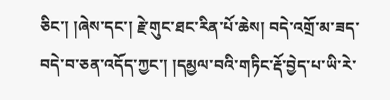ཅིང་། །ཞེས་དང་། རྗེ་གུང་ཐང་རིན་པོ་ཆེས། བདེ་འགྲོ་མ་ཟད་བདེ་བ་ཅན་འདོད་ཀྱང་། །དམྱལ་བའི་གཏིང་རྡོ་བྱེད་པ་ཡི་རེ་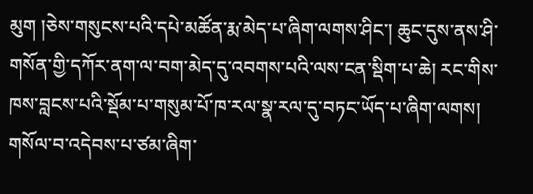མུག །ཅེས་གསུངས་པའི་དཔེ་མཚོན་རྨ་མེད་པ་ཞིག་ལགས་ཤིང་། ཆུང་དུས་ནས་ཤི་གསོན་གྱི་དཀོར་ནག་ལ་བག་མེད་དུ་འབགས་པའི་ལས་ངན་སྡིག་པ་ཆེ། རང་གིས་ཁས་བླངས་པའི་སྡོམ་པ་གསུམ་པོ་ཁ་རལ་སྣ་རལ་དུ་བཏང་ཡོད་པ་ཞིག་ལགས། གསོལ་བ་འདེབས་པ་ཙམ་ཞིག་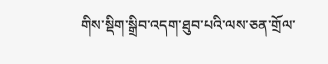གིས་སྡིག་སྒྲིབ་འདག་ཐུབ་པའི་ལས་ཅན་གྲོལ་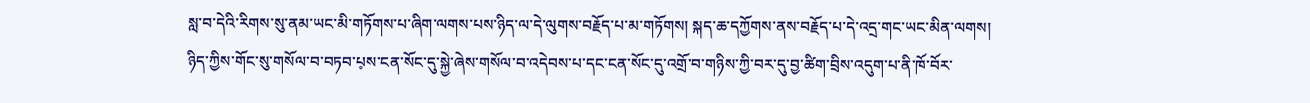སླ་བ་དེའི་རིགས་སུ་ནམ་ཡང་མི་གཏོགས་པ་ཞིག་ལགས་པས་ཉིད་ལ་དེ་ལུགས་བརྗོད་པ་མ་གཏོགས། སྐད་ཆ་དཀྱོགས་ནས་བརྗོད་པ་དེ་འདྲ་གང་ཡང་མིན་ལགས།
ཉིད་ཀྱིས་གོང་སུ་གསོལ་བ་བཏབ་པ༷ས་ངན་སོང་དུ་སྐྱེ་ཞེས་གསོལ་བ་འདེབས་པ་དང་ངན་སོང་དུ་འགྲོ་བ་གཉིས་ཀྱི་བར་དུ་བྱ་ཚིག་བྲིས་འདུག་པ་ནི་ཁོ་བོར་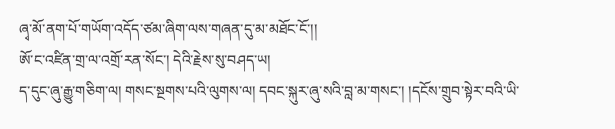ཞྭ་མོ་ནག་པོ་གཡོག་འདོད་ཙམ་ཞིག་ལས་གཞན་དུ་མ་མཐོང་ངོ་།།
ཨོ་ང་འཛིན་གྲ་ལ་འགྲོ་རན་སོང་། དེའི་རྗེས་སུ་བཤད་ཡ།
ད་དུང་ཞུ་རྒྱུ་གཅིག་ལ། གསང་སྔགས་པའི་ལུགས་ལ། དབང་སྐུར་ཞུ་སའི་བླ་མ་གསང་། །དངོས་གྲུབ་སྟེར་བའི་ཡི་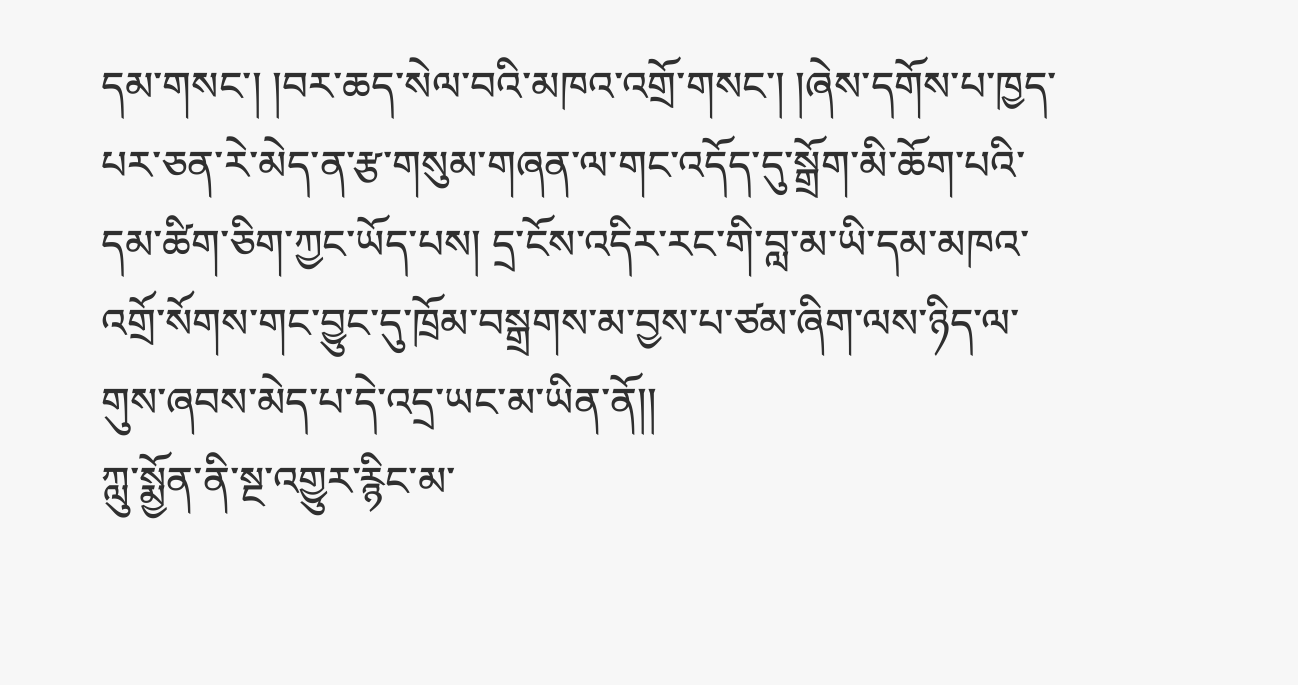དམ་གསང་། །བར་ཆད་སེལ་བའི་མཁའ་འགྲོ་གསང་། །ཞེས་དགོས་པ་ཁྱད་པར་ཅན་རེ་མེད་ན་རྩ་གསུམ་གཞན་ལ་གང་འདོད་དུ་སྒྲོག་མི་ཆོག་པའི་དམ་ཚིག་ཅིག་ཀྱང་ཡོད་པས། དྲ་ངོས་འདིར་རང་གི་བླ་མ་ཡི་དམ་མཁའ་འགྲོ་སོགས་གང་བྱུང་དུ་ཁྲོམ་བསྒྲགས་མ་བྱས་པ་ཙམ་ཞིག་ལས་ཉིད་ལ་གུས་ཞབས་མེད་པ་དེ་འདྲ་ཡང་མ་ཡིན་ནོ།།
ཀླུ་སྨྱོན་ནི་སྔ་འགྱུར་རྙིང་མ་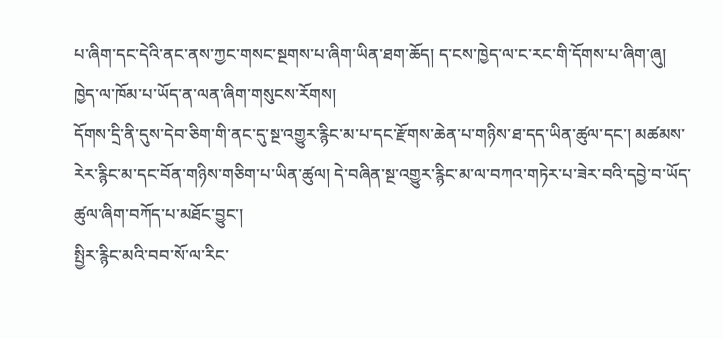པ་ཞིག་དང་དེའི་ནང་ནས་ཀྱང་གསང་སྔགས་པ་ཞིག་ཡིན་ཐག་ཆོད། ད་ངས་ཁྱེད་ལ་ང་རང་གི་དོགས་པ་ཞིག་ཞུ། ཁྱེད་ལ་ཁོམ་པ་ཡོད་ན་ལན་ཞིག་གསུངས་རོགས།
དོགས་དྲི་ནི་དུས་དེབ་ཅིག་གི་ནང་དུ་སྔ་འགྱུར་རྙིང་མ་པ་དང་རྫོགས་ཆེན་པ་གཉིས་ཐ་དད་ཡིན་ཚུལ་དང་། མཚམས་རེར་རྙིང་མ་དང་བོན་གཉིས་གཅིག་པ་ཡིན་ཚུལ། དེ་བཞིན་སྔ་འགྱུར་རྙིང་མ་ལ་བཀའ་གཏེར་པ་ཟེར་བའི་དབྱེ་བ་ཡོད་ཚུལ་ཞིག་བཀོད་པ་མཐོང་བྱུང་།
སྤྱིར་རྙིང་མའི་བབ་སོ་ལ་རིང་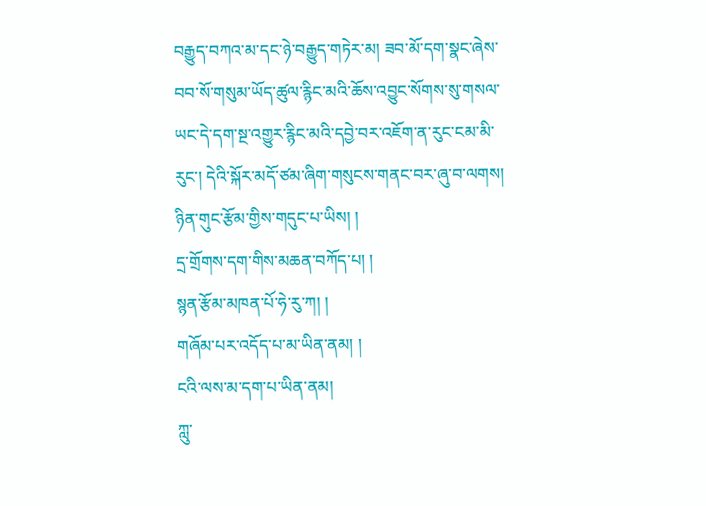བརྒྱུད་བཀའ་མ་དང་ཉེ་བརྒྱུད་གཏེར་མ། ཟབ་མོ་དག་སྣང་ཞེས་བབ་སོ་གསུམ་ཡོད་ཚུལ་རྙིང་མའི་ཆོས་འབྱུང་སོགས་སུ་གསལ་ཡང་དེ་དག་སྔ་འགྱུར་རྙིང་མའི་དབྱེ་བར་འཇོག་ན་རུང་ངམ་མི་རུང་། དེའི་སྐོར་མདོ་ཙམ་ཞིག་གསུངས་གནང་བར་ཞུ་བ་ལགས།
ཉིན་གུང་རྩོམ་གྱིས་གདུང་པ་ཡིས། །
དྲ་གྲོགས་དག་གིས་མཆན་བཀོད་པ། །
སྙན་རྩོམ་མཁན་པོ་ཧེ་རུ་ཀ། །
གཞོམ་པར་འདོད་པ་མ་ཡིན་ནམ། །
ངའི་ལས་མ་དག་པ་ཡིན་ནམ།
ཀླུ་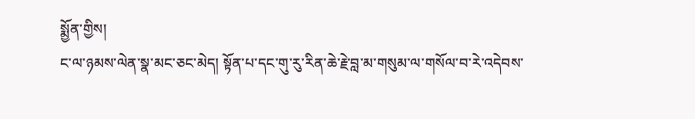སྨྱོན་གྱིས།
ང་ལ་ཉམས་ལེན་སྣ་མང་ཅང་མེད། སྟོན་པ་དང་གུ་རུ་རིན་ཆེ་རྗེ་བླ་མ་གསུམ་ལ་གསོལ་བ་རེ་འདེབས་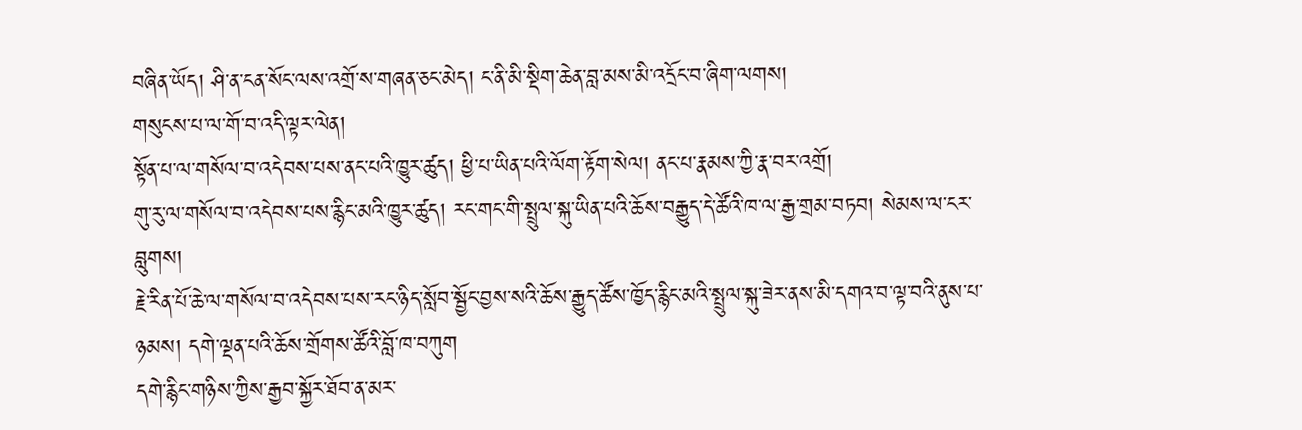བཞིན་ཡོད། ཤི་ན་ངན་སོང་ལས་འགྲོ་ས་གཞན་ཅང་མེད། ང་ནི་མི་སྡིག་ཆེན་བླ་མས་མི་འདྲོང་བ་ཞིག་ལགས།
གསུངས་པ་ལ་གོ་བ་འདི་ལྟར་ལེན།
སྟོན་པ་ལ་གསོལ་བ་འདེབས་པས་ནང་པའི་ཁྱུར་ཚུད། ཕྱི་པ་ཡིན་པའི་ལོག་རྟོག་སེལ། ནང་པ་རྣམས་ཀྱི་རྣ་བར་འགྲོ།
གུ་རུ་ལ་གསོལ་བ་འདེབས་པས་རྙིང་མའི་ཁྱུར་ཚུད། རང་གང་གི་སྤྲུལ་སྐུ་ཡིན་པའི་ཆོས་བརྒྱུད་དེ་ཚོའི་ཁ་ལ་རྒྱ་གྲམ་བཏབ། སེམས་ལ་ངར་བླུགས།
རྗེ་རིན་པོ་ཆེ་ལ་གསོལ་བ་འདེབས་པས་རང་ཉིད་སློབ་སྦྱོང་བྱས་སའི་ཆོས་རྒྱུད་ཚོས་ཁྱོད་རྙིང་མའི་སྤྲུལ་སྐུ་ཟེར་ནས་མི་དགའ་བ་ལྟ་བའི་ནུས་པ་ཉམས། དགེ་ལྡན་པའི་ཆོས་གྲོགས་ཚོའི་བློ་ཁ་བཀུག
དགེ་རྙིང་གཉིས་ཀྱིས་རྒྱབ་སྐྱོར་ཐོབ་ན་མར་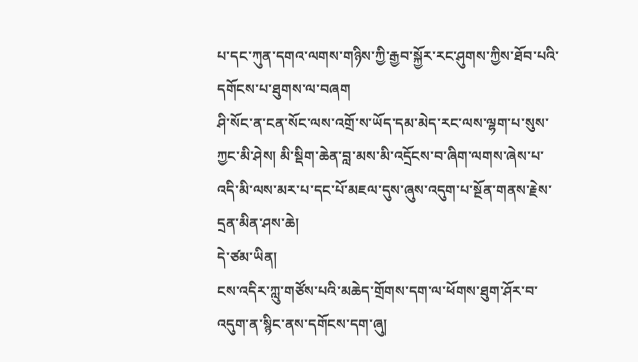པ་དང་ཀུན་དགའ་ལགས་གཉིས་ཀྱི་རྒྱབ་སྐྱོར་རང་ཤུགས་ཀྱིས་ཐོབ་པའི་དགོངས་པ་ཐུགས་ལ་བཞག
ཤི་སོང་ན་ངན་སོང་ལས་འགྲོ་ས་ཡོད་དམ་མེད་རང་ལས་ལྷག་པ་སུས་ཀྱང་མི་ཤེས། མི་སྡིག་ཆེན་བླ་མས་མི་འདྲོངས་བ་ཞིག་ལགས་ཞེས་པ་འདི་མི་ལས་མར་པ་དང་པོ་མཇལ་དུས་ཞུས་འདུག་པ་སྔོན་གནས་རྗེས་དྲན་མིན་ཤས་ཆེ།
དེ་ཙམ་ཡིན།
ངས་འདིར་ཀླུ་གཙོས་པའི་མཆེད་གྲོགས་དག་ལ་ཕོགས་ཐུག་ཤོར་བ་འདུག་ན་སྙིང་ནས་དགོངས་དག་ཞུ།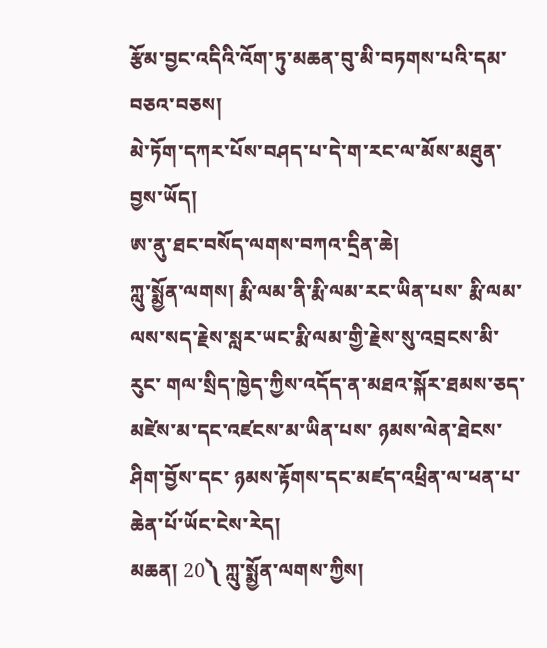རྩོམ་བྱང་འདིའི་འོག་ཏུ་མཆན་བུ་མི་བཏགས་པའི་དམ་བཅའ་བཅས།
མེ་ཏོག་དཀར་པོས་བཤད་པ་དེ་ག་རང་ལ་མོས་མཐུན་བྱས་ཡོད།
ཨ་ནུ་ཐང་བསོད་ལགས་བཀའ་དྲིན་ཆེ།
ཀླུ་སྨྱོན་ལགས། རྨི་ལམ་ནི་རྨི་ལམ་རང་ཡིན་པས་ རྨི་ལམ་ལས་སད་རྗེས་སླར་ཡང་རྨི་ལམ་གྱི་རྗེས་སུ་འབྲངས་མི་རུང་ གལ་སྲིད་ཁྱེད་ཀྱིས་འདོད་ན་མཐའ་སྐོར་ཐམས་ཅད་མཛེས་མ་དང་འཛངས་མ་ཡིན་པས་ ཉམས་ལེན་ཐེངས་ཤིག་བྱོས་དང་ ཉམས་རྟོགས་དང་མཛད་འཕྲིན་ལ་ཕན་པ་ཆེན་པོ་ཡོང་ངེས་རེད།
མཆན། 20༽ ཀླུ་སྨྱོན་ལགས་ཀྱིས།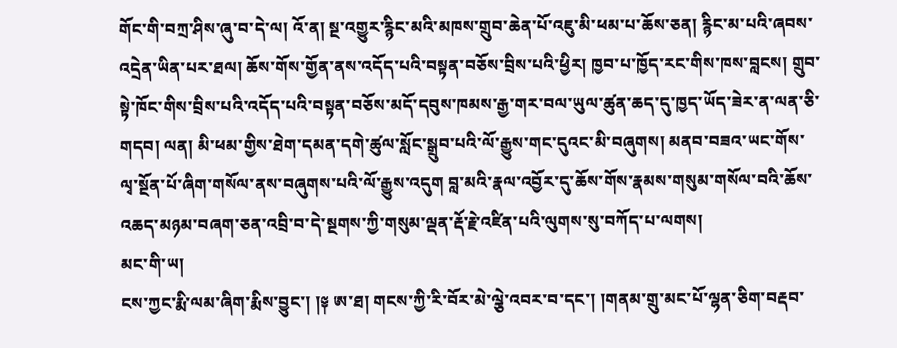གོང་གི་བཀྲ་ཤིས་ཞུ་བ་དེ་ལ། འོ་ན། སྔ་འགྱུར་རྙིང་མའི་མཁས་གྲུབ་ཆེན་པོ་འཇུ་མི་ཕམ་པ་ཆོས་ཅན། རྙིང་མ་པའི་ཞབས་འདྲེན་ཡིན་པར་ཐལ། ཆོས་གོས་གྱོན་ནས་འདོད་པའི་བསྟན་བཅོས་བྲིས་པའི་ཕྱིར། ཁྱབ་པ་ཁྱོད་རང་གིས་ཁས་བླངས། གྲུབ་སྟེ་ཁོང་གིས་བྲིས་པའི་འདོད་པའི་བསྟན་བཅོས་མདོ་དབུས་ཁམས་རྒྱ་གར་བལ་ཡུལ་ཚུན་ཆད་དུ་ཁྱད་ཡོད་ཟེར་ན་ལན་ཅི་གདབ། ལན། མི་ཕམ་གྱིས་ཐེག་དམན་དགེ་ཚུལ་སློང་སྒྲུབ་པའི་ལོ་རྒྱུས་གང་དུའང་མི་བཞུགས། མནབ་བཟའ་ཡང་གོས་ལྭ་སྔོན་པོ་ཞིག་གསོལ་ནས་བཞུགས་པའི་ལོ་རྒྱུས་འདུག བླ་མའི་རྣལ་འབྱོར་དུ་ཆོས་གོས་རྣམས་གསུམ་གསོལ་བའི་ཆོས་འཆད་མཉམ་བཞག་ཅན་འབྲི་བ་དེ་སྔགས་ཀྱི་གསུམ་ལྡན་རྡོ་རྗེ་འཛིན་པའི་ལུགས་སུ་བཀོད་པ་ལགས།
མང་གི་ཡ།
ངས་ཀྱང་རྨི་ལམ་ཞིག་རྨིས་བྱུང་། །༈ ཨ་ཐ། གངས་ཀྱི་རི་བོར་མེ་ལྕེ་འབར་བ་དང་། །གནམ་གྲུ་མང་པོ་ལྷན་ཅིག་བརྡབ་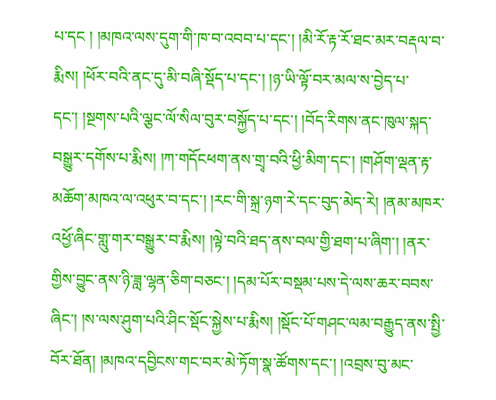པ་དང ། །མཁའ་ལས་དུག་གི་ཁ་བ་འབབ་པ་དང་། །མི་རོ་རྟ་རོ་ཐང་མར་བརྡལ་བ་རྨིས། །ཕོར་བའི་ནང་དུ་མི་བཞི་སྡོད་པ་དང་། །ཉ་ཡི་ལྟོ་བར་མལ་ས་བྱེད་པ་དང་། །སྔགས་པའི་ལྕང་ལོ་སིལ་བུར་བསྐྱོད་པ་དང་། །བོད་རིགས་ནང་ཁུལ་སྐད་བསྒྱུར་དགོས་པ་རྨིས། །ཀ་གདོངཕག་ནས་གྲྭ་བའི་ཕྱི་མིག་དང་། །གཤོག་ལྡན་རྟ་མཆོག་མཁའ་ལ་འཕུར་བ་དང་། །རང་གི་སྐྲ་ཉག་རེ་དང་བུད་མེད་རེ། །ནམ་མཁར་འཕྱོ་ཞིང་གླུ་གར་བསྒྱུར་བ་རྨིས། །ལྟེ་བའི་ཐད་ནས་བལ་གྱི་ཐག་པ་ཞིག་། །ནར་གྱིས་བྱུང་ནས་ཉི་ཟླ་ལྷན་ཅིག་བཅང་། །དམ་པོར་བསྡམ་པས་དེ་ལས་ཆར་བབས་ཞིང་། །ས་ལས་ཤུག་པའི་ཤིང་སྡོང་སྐྱེས་པ་རྨིས། །སྡོང་པོ་གཤང་ལམ་བརྒྱུད་ནས་སྤྱི་བོར་ཐོན། །མཁའ་དབྱིངས་གང་བར་མེ་ཏོག་སྣ་ཚོགས་དང་། །འབྲས་བུ་མང་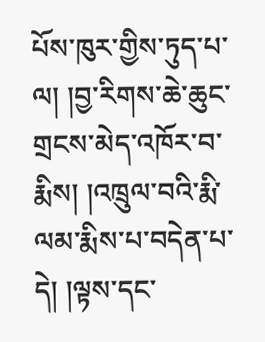པོས་ཁུར་གྱིས་ཏུད་པ་ལ། །བྱ་རིགས་ཆེ་ཆུང་གྲངས་མེད་འཁོར་བ་རྨིས། །འཁྲུལ་བའི་རྨི་ལམ་རྨིས་པ་བདེན་པ་དེ། །ལྟས་དང་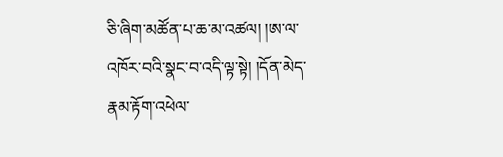ཅི་ཞིག་མཚོན་པ་ཆ་མ་འཚལ། །ཨ་ལ་འཁོར་བའི་སྣང་བ་འདི་ལྟ་སྟེ། །དོན་མེད་རྣམ་རྟོག་འཕེལ་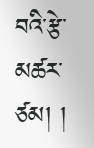བའི་རྩེ་མཚར་ཙམ། །